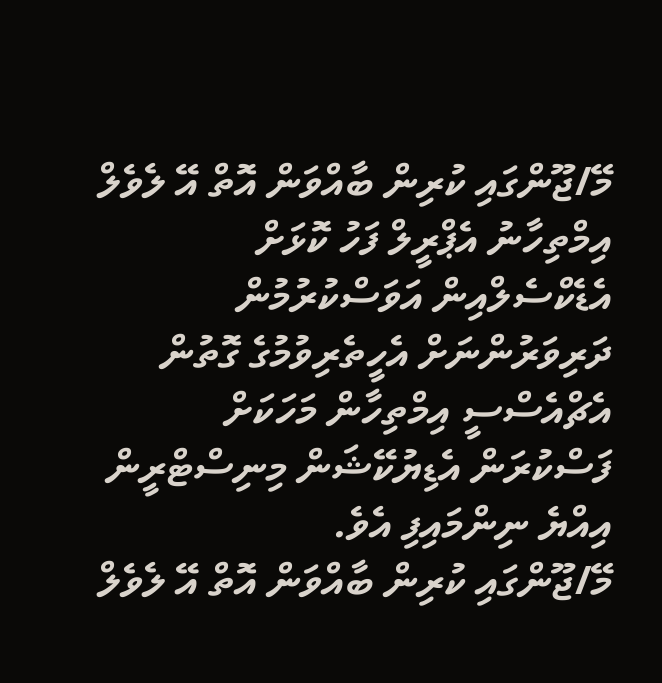މޭ/ޖޫންގައި ކުރިން ބާއްވަން އޮތް އޭ ލެވެލް އިމްތިހާނު އެޕްރީލް ފަހު ކޮޅަށް އެޑެކްސެލްއިން އަވަސްކުރުމުން ދަރިވަރުންނަށް އެހީތެރިވުމުގެ ގޮތުން އެޗްއެސްސީ އިމްތިހާން މަހަކަށް ފަސްކުރަން އެޑިޔުކޭޝަން މިނިސްޓްރީން އިއްޔެ ނިންމައިފި އެވެ.
މޭ/ޖޫންގައި ކުރިން ބާއްވަން އޮތް އޭ ލެވެލް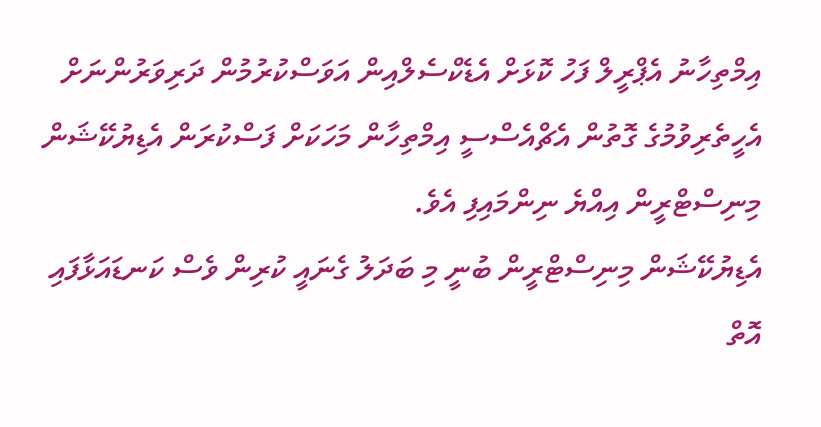އިމްތިހާނު އެޕްރީލް ފަހު ކޮޅަށް އެޑެކްސެލްއިން އަވަސްކުރުމުން ދަރިވަރުންނަށް އެހީތެރިވުމުގެ ގޮތުން އެޗްއެސްސީ އިމްތިހާން މަހަކަށް ފަސްކުރަން އެޑިޔުކޭޝަން މިނިސްޓްރީން އިއްޔެ ނިންމައިފި އެވެ.
އެޑިޔުކޭޝަން މިނިސްޓްރީން ބުނީ މި ބަދަލު ގެނައީ ކުރިން ވެސް ކަނޑައަޅާފައި އޮތް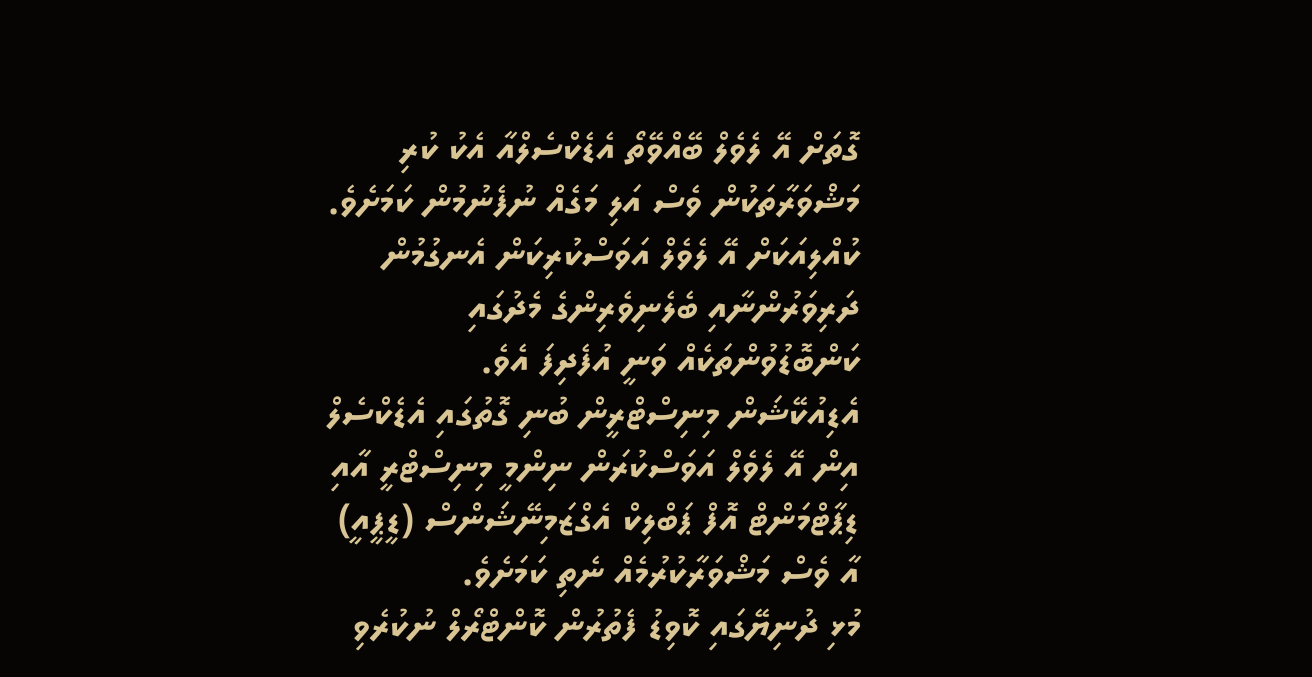ގޮތަށް އޭ ލެވެލް ބޭއްވޭތޯ އެޑެކްސެލްއާ އެކު ކުރި މަޝްވަރާތަކުން ވެސް އަލި މަގެއް ނުފެނުމުން ކަމަށެވެ.
ކުއްލިއަކަށް އޭ ލެވެލް އަވަސްކުރިކަން އެނގުމުން ދަރިވަރުންނާއި ބެލެނިވެރިންގެ މެދުގައި ކަންބޮޑުވުންތަކެއް ވަނީ އުފެދިފަ އެވެ.
އެޑިއުކޭޝަން މިނިސްޓްރީން ބުނި ގޮތުގައި އެޑެކްސެލް އިން އޭ ލެވެލް އަވަސްކުރަން ނިންމީ މިނިސްޓްރީ އާއި ޑިޕާޓްމަންޓް އޮފް ޕަބްލިކް އެގްޒަމިނޭޝަންސް (ޑީޕީއީ) އާ ވެސް މަޝްވަރާކުރުމެއް ނެތި ކަމަށެވެ.
މުޅި ދުނިޔޭގައި ކޮވިޑު ފެތުރުން ކޮންޓްރޯލް ނުކުރެވި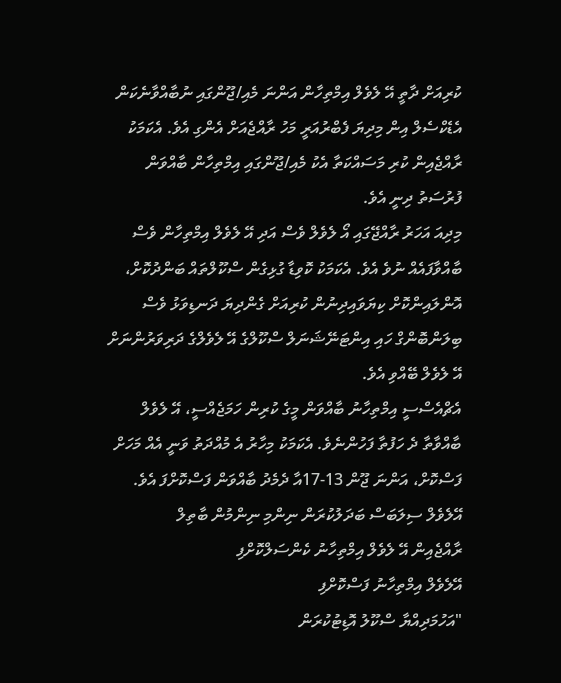ކުރިއަށް ދާތީ އޭ ލެވެލް އިމްތިހާން އަންނަ މެއި/ޖޫންގައި ނުބާއްވާނެކަން އެޑެކްސެލް އިން މިދިޔަ ފެބްރުއަރީ މަހު ރާއްޖެއަށް އެންގި އެވެ. އެކަމަކު ރާއްޖެއިން ކުރި މަސައްކަތާ އެކު މެއި/ޖޫންގައި އިމްތިހާން ބާއްވަން ފުރުސަތު ދިނީ އެވެ.
މިދިއަ އަހަރު ރާއްޖޭގައި އޯ ލެވެލް ވެސް އަދި އޭ ލެވެލް އިމްތިހާން ވެސް ބާއްވާފައެއް ނުވެ އެވެ. އެކަމަކު ކޮވިޑާ ގުޅިގެން ސްކޫލްތައް ބަންދުކޮށް، އޮންލައިންކޮށް ކިޔަވައިދިނުން ކުރިއަށް ގެންދިޔަ ދަނޑިވަޅު ވެސް ބިލަންބޮންގް ހައި އިންޓަނޭޝަނަލް ސްކޫލްގެ އޭ ލެވެލްގެ ދަރިވަރުންނަށް އޭ ލެވެލް ބޭއްވި އެވެ.
އެޗްއެސްސީ އިމްތިހާނު ބާއްވަން މީގެ ކުރިން ހަމަޖެއްސީ، އޭ ލެވެލް ބާއްވާތާ ދެ ހަފުތާ ފަހުންނެވެ. އެކަމަކު މިހާރު އެ މުއްދަތު ވަނީ އެއް މަހަށް ފަސްކޮށް، އަންނަ ޖޫން 13-17އާ ދެމެދު ބާއްވަން ފަސްކޮށްފަ އެވެ.
އޭލެވެލް ސިލަބަސް ބަދަލުކުރަން ނިންމި ނިންމުން ބާތިލް
ރާއްޖެއިން އޭ ލެވެލް އިމްތިހާނު ކެންސަލްކޮށްފި
އޭލެވެލް އިމްތިހާނު ފަސްކޮށްފި
"އަހުމަދިއްޔާ ސްކޫލު އޮޑިޓުކުރަން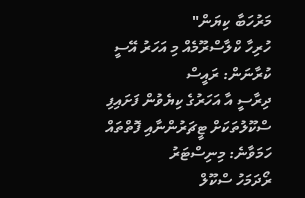މަރުހަބާ ކިޔަން"
ހުރިހާ ކްލާސްރޫމެއް މި އަހަރު އޭސީ ކުރާނަން: ރައީސް
ދިރާސީ އާ އަހަރުގެ ކިޔެވުން ފަށައިފި
ސްކޫލުތަކަށް ޓީޗަރުންނާއި ފޮތްތައް ހަމަވާނެ: މިނިސްޓަރު
ރޯދަމަހު ސްކޫލް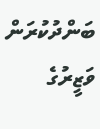ބަންދުކުރަން ވަޒީރުގެ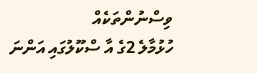ވިސްނުންތަކެއް
ހުޅުމާލެ 2ގެ އާ ސްކޫލުގައި އަންނަ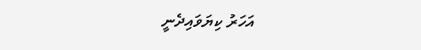އަހަރު ކިޔަވައިދެނީ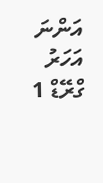އަންނަ އަހަރު ގްރޭޑް 1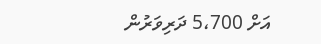އަށް 5،700 ދަރިވަރުން